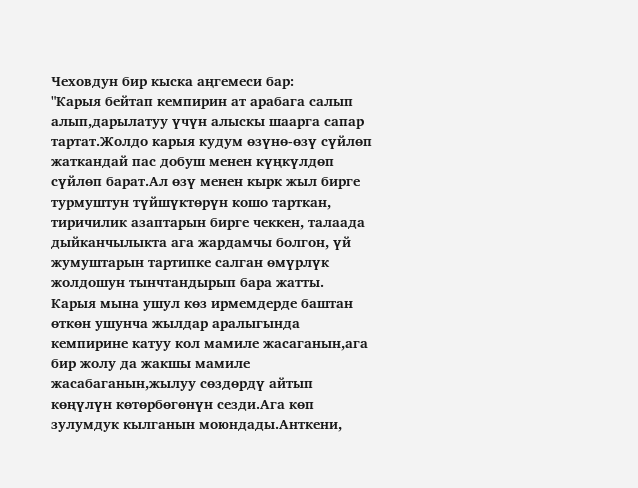Чеховдун бир кыска аңгемеси бар:
"Карыя бейтап кемпирин ат арабага салып алып,дарылатуу үчүн алыскы шаарга сапар тартат.Жолдо карыя кудум өзүнө-өзү сүйлөп жаткандай пас добуш менен күңкүлдөп сүйлөп барат.Ал өзү менен кырк жыл бирге турмуштун түйшүктөрүн кошо тарткан, тиричилик азаптарын бирге чеккен, талаада дыйканчылыкта ага жардамчы болгон, үй жумуштарын тартипке салган өмүрлүк жолдошун тынчтандырып бара жатты.
Карыя мына ушул көз ирмемдерде баштан өткөн ушунча жылдар аралыгында кемпирине катуу кол мамиле жасаганын,ага бир жолу да жакшы мамиле жасабаганын,жылуу сөздөрдү айтып көңүлүн көтөрбөгөнүн сезди.Ага көп зулумдук кылганын моюндады.Анткени,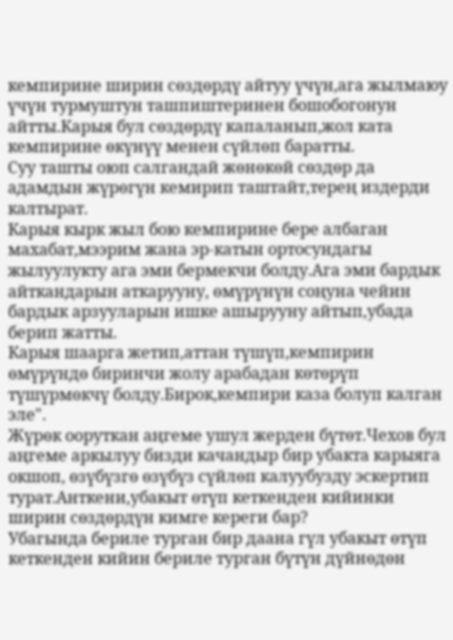кемпирине ширин сөздөрдү айтуу үчүн,ага жылмаюу үчүн турмуштун ташпиштеринен бошобогонун айтты.Карыя бул сөздөрдү капаланып,жол ката кемпирине өкүнүү менен сүйлөп баратты.
Суу ташты оюп салгандай жөнөкөй сөздөр да адамдын жүрөгүн кемирип таштайт,терең издерди калтырат.
Карыя кырк жыл бою кемпирине бере албаган махабат,мээрим жана эр-катын ортосундагы жылуулукту ага эми бермекчи болду.Ага эми бардык айткандарын аткарууну, өмүрүнүн соңуна чейин бардык арзууларын ишке ашырууну айтып,убада берип жатты.
Карыя шаарга жетип,аттан түшүп,кемпирин өмүрүндө биринчи жолу арабадан көтөрүп түшүрмөкчү болду.Бирок,кемпири каза болуп калган эле".
Жүрөк ооруткан аңгеме ушул жерден бүтөт.Чехов бул аңгеме аркылуу бизди качандыр бир убакта карыяга окшоп, өзүбүзгө өзүбүз сүйлөп калуубузду эскертип турат.Анткени,убакыт өтүп кеткенден кийинки ширин сөздөрдүн кимге кереги бар?
Убагында бериле турган бир даана гүл убакыт өтүп кеткенден кийин бериле турган бүтүн дүйнөдөн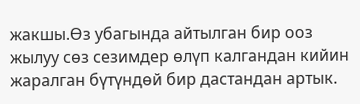жакшы.Өз убагында айтылган бир ооз жылуу сөз сезимдер өлүп калгандан кийин жаралган бүтүндөй бир дастандан артык.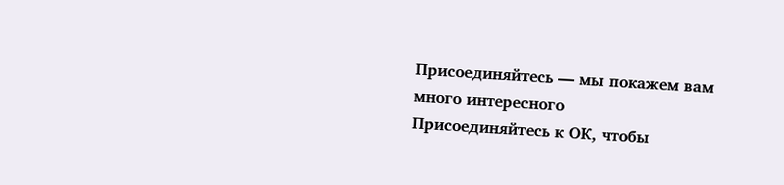Присоединяйтесь — мы покажем вам много интересного
Присоединяйтесь к ОК, чтобы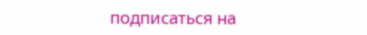подписаться на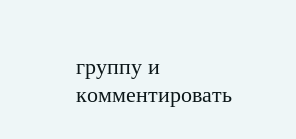группу и комментировать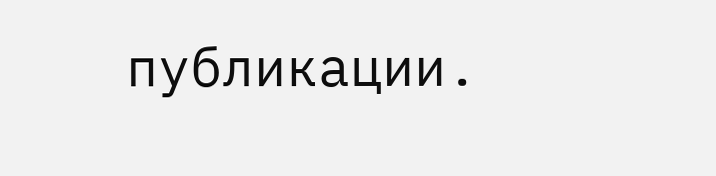публикации.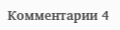Комментарии 4